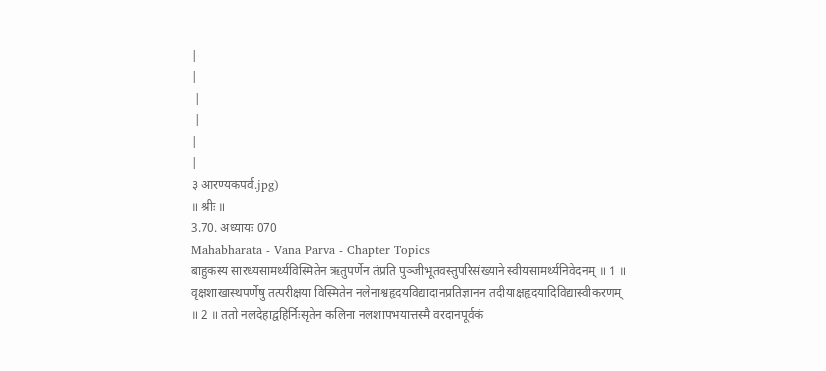|
|
 |
 |
|
|
३ आरण्यकपर्व.jpg)
॥ श्रीः ॥
3.70. अध्यायः 070
Mahabharata - Vana Parva - Chapter Topics
बाहुकस्य सारध्यसामर्थ्यविस्मितेन ऋतुपर्णेन तंप्रति पुञ्जीभूतवस्तुपरिसंख्याने स्वीयसामर्थ्यनिवेदनम् ॥ 1 ॥ वृक्षशाखास्थपर्णेषु तत्परीक्षया विस्मितेन नलेनाश्वहृदयविद्यादानप्रतिज्ञानन तदीयाक्षहृदयादिविद्यास्वीकरणम् ॥ 2 ॥ ततो नलदेहाद्वहिर्निःसृतेन कलिना नलशापभयात्तस्मै वरदानपूर्वकं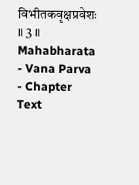विभीतकवृक्षप्रवेशः ॥ 3 ॥
Mahabharata - Vana Parva - Chapter Text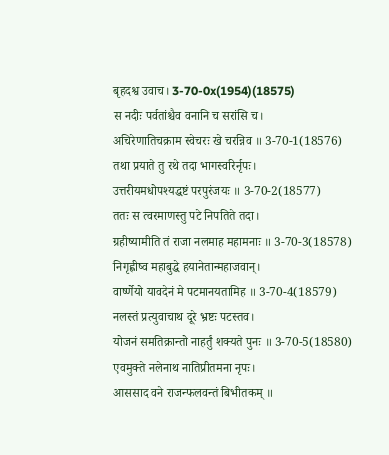बृहदश्व उवाच। 3-70-0x(1954)(18575)
स नदीः पर्वतांश्चैव वनानि च सरांसि च।
अचिरेणातिचक्राम स्वेचरः खे चरन्निव ॥ 3-70-1(18576)
तथा प्रयाते तु रथे तदा भागस्वरिर्नृपः।
उत्तरीयमधोपश्यद्धष्टं परपुरंजयः ॥ 3-70-2(18577)
ततः स त्वरमाणस्तु पटे निपतिते तदा।
ग्रहीष्यामीति तं राजा नलमाह महामनाः ॥ 3-70-3(18578)
निगृह्णीष्व महाबुद्धे हयानेतान्महाजवान्।
वार्ष्णेयो यावदेनं मे पटमानयतामिह ॥ 3-70-4(18579)
नलस्तं प्रत्युवाचाथ दूरे भ्रष्टः पटस्तव।
योजनं समतिक्रान्तो नाहर्तुं शक्यते पुनः ॥ 3-70-5(18580)
एवमुक्ते नलेनाथ नातिप्रीतमना नृपः।
आससाद वने राजन्फलवन्तं बिभीतकम् ॥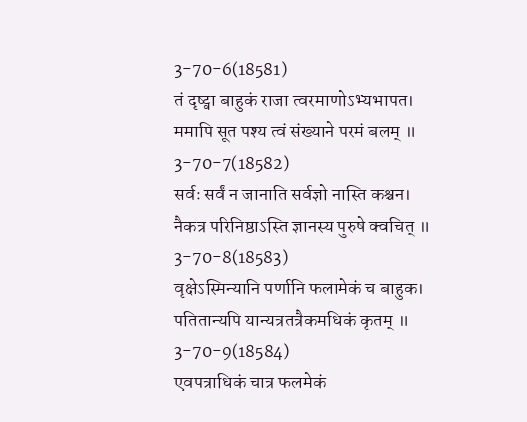3-70-6(18581)
तं दृष्ट्वा बाहुकं राजा त्वरमाणोऽभ्यभापत।
ममापि सूत पश्य त्वं संख्याने परमं बलम् ॥ 3-70-7(18582)
सर्वः सर्वं न जानाति सर्वज्ञो नास्ति कश्चन।
नैकत्र परिनिष्ठाऽस्ति ज्ञानस्य पुरुषे क्वचित् ॥ 3-70-8(18583)
वृक्षेऽस्मिन्यानि पर्णानि फलामेकं च बाहुक।
पतितान्यपि यान्यत्रतत्रैकमधिकं कृतम् ॥ 3-70-9(18584)
एवपत्राधिकं चात्र फलमेकं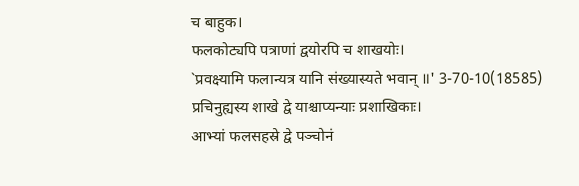च बाहुक।
फलकोट्यपि पत्राणां द्वयोरपि च शाखयोः।
`प्रवक्ष्यामि फलान्यत्र यानि संख्यास्यते भवान् ॥' 3-70-10(18585)
प्रचिनुह्यस्य शाखे द्वे याश्चाप्यन्याः प्रशाखिकाः।
आभ्यां फलसहस्रे द्वे पञ्चोनं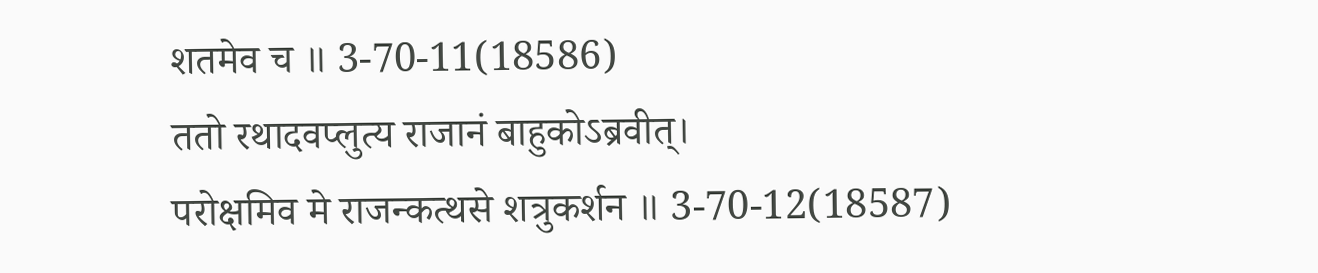शतमेव च ॥ 3-70-11(18586)
ततो रथादवप्लुत्य राजानं बाहुकोऽब्रवीत्।
परोक्षमिव मे राजन्कत्थसे शत्रुकर्शन ॥ 3-70-12(18587)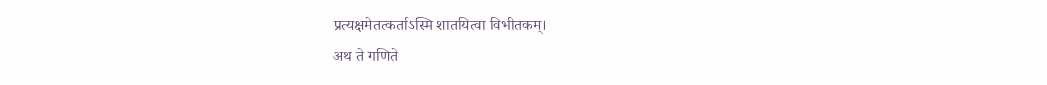प्रत्यक्षमेतत्कर्ताऽस्मि शातयित्वा विभीतकम्।
अथ ते गणिते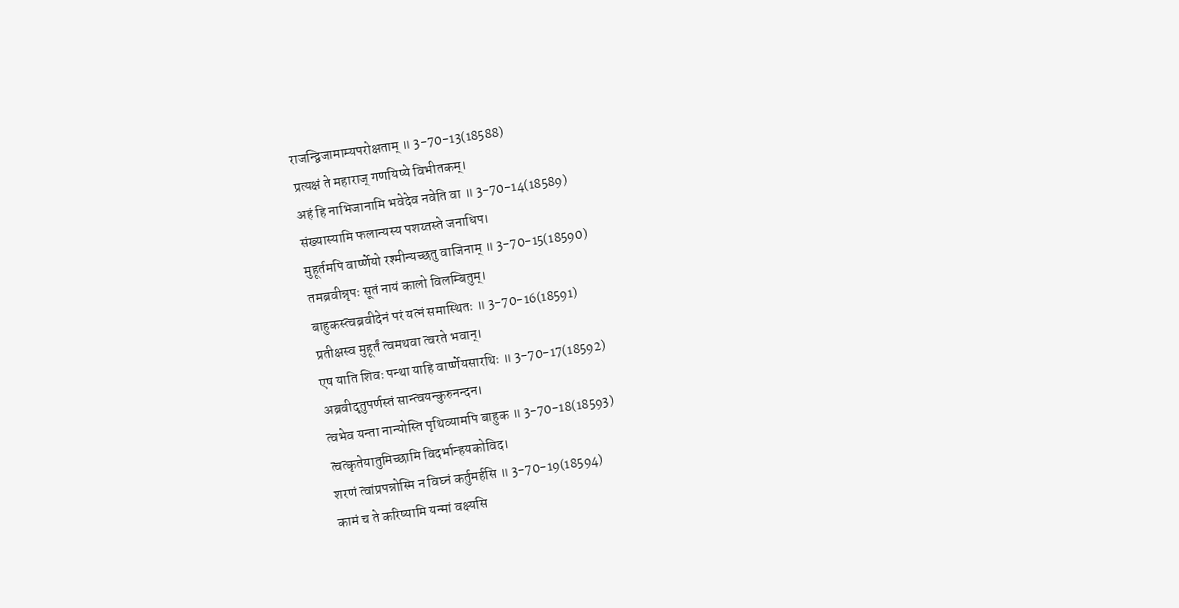राजन्द्विजामाम्यपरोक्षताम् ॥ 3-70-13(18588)
प्रत्यक्षं ते महाराज् गणयिष्ये विभीतकम्।
अहं हि नाभिजानामि भवेदेव नवेति वा ॥ 3-70-14(18589)
संख्यास्यामि फलान्यस्य पशय्तस्ते जनाधिप।
मुहूर्तमपि वार्ष्णेयो रश्मीन्यच्छतु वाजिनाम् ॥ 3-70-15(18590)
तमब्रवीन्नृपः सूतं नायं कालो विलम्बितुम्।
बाहुकस्त्वब्रवीदेनं परं यत्नं समास्थितः ॥ 3-70-16(18591)
प्रतीक्षस्व मुहूर्तं त्वमथवा त्वरते भवान्।
एष याति शिवः पन्था याहि वार्ष्णेयसारथिः ॥ 3-70-17(18592)
अब्रवीदृतुपर्णस्तं सान्त्वयन्कुरुनन्दन।
त्वभेव यन्ता नान्योस्ति पृथिव्यामपि बाहुक ॥ 3-70-18(18593)
त्वत्कृतेयातुमिच्छामि विदर्भान्हयकोविद।
शरणं त्वांप्रपन्नोस्मि न विघ्नं कर्तुमर्हसि ॥ 3-70-19(18594)
कामं च ते करिष्यामि यन्मां वक्ष्यसि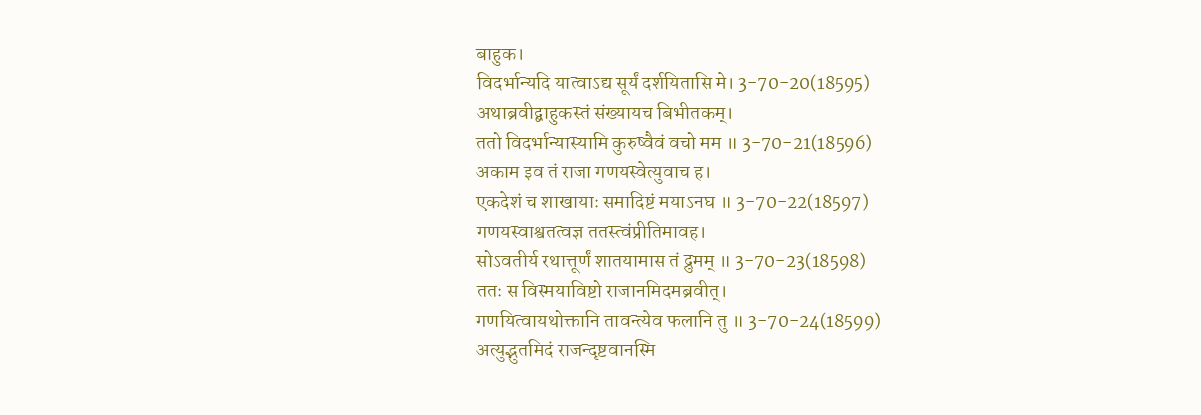बाहुक।
विदर्भान्यदि यात्वाऽद्य सूर्यं दर्शयितासि मे। 3-70-20(18595)
अथाब्रवीद्बाहुकस्तं संख्यायच बिभीतकम्।
ततो विदर्भान्यास्यामि कुरुष्वैवं वचो मम ॥ 3-70-21(18596)
अकाम इव तं राजा गणयस्वेत्युवाच ह।
एकदेशं च शाखायाः समादिष्टं मयाऽनघ ॥ 3-70-22(18597)
गणयस्वाश्वतत्वज्ञ ततस्त्वंप्रीतिमावह।
सोऽवतीर्य रथात्तूर्णं शातयामास तं द्रुमम् ॥ 3-70-23(18598)
ततः स विस्मयाविष्टो राजानमिदमब्रवीत्।
गणयित्वायथोक्तानि तावन्त्येव फलानि तु ॥ 3-70-24(18599)
अत्युद्भुतमिदं राजन्दृष्टवानस्मि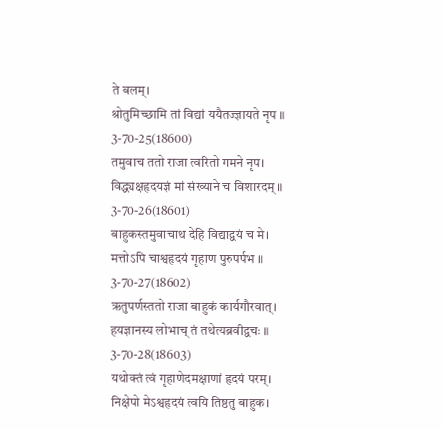ते बलम्।
श्रोतुमिच्छामि तां विद्यां ययैतज्ज्ञायते नृप ॥ 3-70-25(18600)
तमुवाच ततो राजा त्वरितो गमने नृप।
विद्ध्यक्षहृदयज्ञं मां संख्याने च विशारदम् ॥ 3-70-26(18601)
बाहुकस्तमुवाचाथ देहि विद्याद्वयं च मे।
मत्तोऽपि चाश्वहृदयं गृहाण पुरुपर्पभ ॥ 3-70-27(18602)
ऋतुपर्णस्ततो राजा बाहुकं कार्यगौरवात्।
हयज्ञानस्य लोभाच् तं तथेत्यब्रवीद्वचः ॥ 3-70-28(18603)
यथोक्तं त्वं गृहाणेदमक्षाणां हृदयं परम्।
निक्षेपो मेऽश्वहृदयं त्वयि तिष्ठतु बाहुक।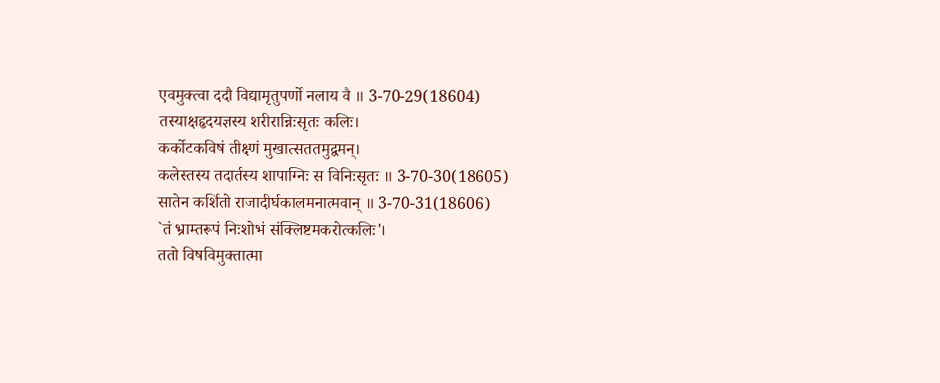एवमुक्त्वा ददौ विद्यामृतुपर्णो नलाय वै ॥ 3-70-29(18604)
तस्याक्षहृदयज्ञस्य शरीरान्निःसृतः कलिः।
कर्कोटकविषं तीक्ष्णं मुखात्सततमुद्वमन्।
कलेस्तस्य तदार्तस्य शापाग्निः स विनिःसृतः ॥ 3-70-30(18605)
सातेन कर्शितो राजादीर्घकालमनात्मवान् ॥ 3-70-31(18606)
`तं भ्राम्तरूपं निःशोभं संक्लिष्टमकरोत्कलिः'।
ततो विषविमुक्तात्मा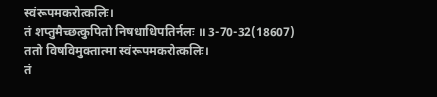स्वंरूपमकरोत्कलिः।
तं शप्तुमैच्छत्कुपितो निषधाधिपतिर्नलः ॥ 3-70-32(18607)
ततो विषविमुक्तात्मा स्वंरूपमकरोत्कलिः।
तं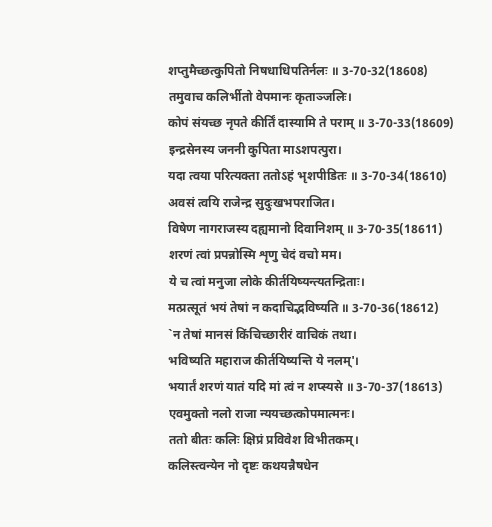शप्तुमैच्छत्कुपितो निषधाधिपतिर्नलः ॥ 3-70-32(18608)
तमुवाच कलिर्भीतो वेपमानः कृताञ्जलिः।
कोपं संयच्छ नृपते कीर्तिं दास्यामि ते पराम् ॥ 3-70-33(18609)
इन्द्रसेनस्य जननी कुपिता माऽशपत्पुरा।
यदा त्वया परित्यक्ता ततोऽहं भृशपीडितः ॥ 3-70-34(18610)
अवसं त्वयि राजेन्द्र सुदुःखभपराजित।
विषेण नागराजस्य दह्यमानो दिवानिशम् ॥ 3-70-35(18611)
शरणं त्वां प्रपन्नोस्मि शृणु चेदं वचो मम।
ये च त्वां मनुजा लोके कीर्तयिष्यन्त्यतन्द्रिताः।
मत्प्रत्सूतं भयं तेषां न कदाचिद्भविष्यति ॥ 3-70-36(18612)
`न तेषां मानसं किंचिच्छारीरं वाचिकं तथा।
भविष्यति महाराज कीर्तयिष्यन्ति ये नलम्'।
भयार्तं शरणं यातं यदि मां त्वं न शप्स्यसे ॥ 3-70-37(18613)
एवमुक्तो नलो राजा न्ययच्छत्कोपमात्मनः।
ततो बीतः कलिः क्षिप्रं प्रविवेश विभीतकम्।
कलिस्त्वन्येन नो दृष्टः कथयन्नैषधेन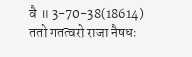वै ॥ 3-70-38(18614)
ततो गतत्वरो राजा नैषधः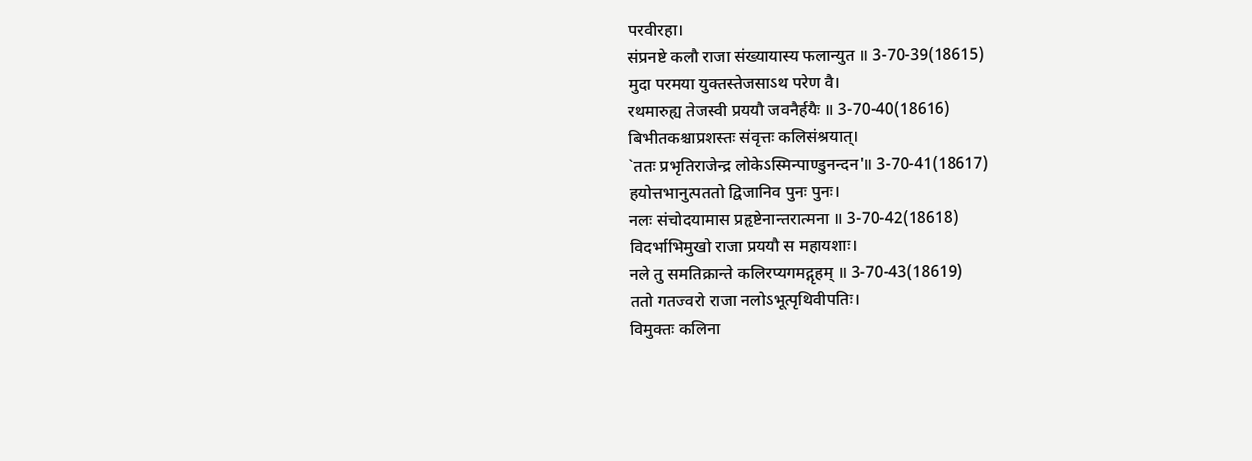परवीरहा।
संप्रनष्टे कलौ राजा संख्यायास्य फलान्युत ॥ 3-70-39(18615)
मुदा परमया युक्तस्तेजसाऽथ परेण वै।
रथमारुह्य तेजस्वी प्रययौ जवनैर्हयैः ॥ 3-70-40(18616)
बिभीतकश्चाप्रशस्तः संवृत्तः कलिसंश्रयात्।
`ततः प्रभृतिराजेन्द्र लोकेऽस्मिन्पाण्डुनन्दन'॥ 3-70-41(18617)
हयोत्तभानुत्पततो द्विजानिव पुनः पुनः।
नलः संचोदयामास प्रहृष्टेनान्तरात्मना ॥ 3-70-42(18618)
विदर्भाभिमुखो राजा प्रययौ स महायशाः।
नले तु समतिक्रान्ते कलिरप्यगमद्गृहम् ॥ 3-70-43(18619)
ततो गतज्वरो राजा नलोऽभूत्पृथिवीपतिः।
विमुक्तः कलिना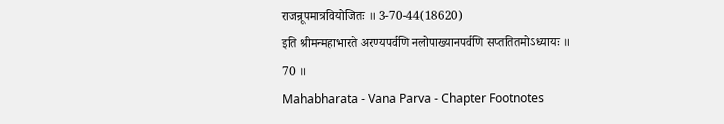राजन्रूपमात्रवियोजितः ॥ 3-70-44(18620)
इति श्रीमन्महाभारते अरण्यपर्वणि नलोपाख्यानपर्वणि सप्ततितमोऽध्यायः ॥ 70 ॥
Mahabharata - Vana Parva - Chapter Footnotes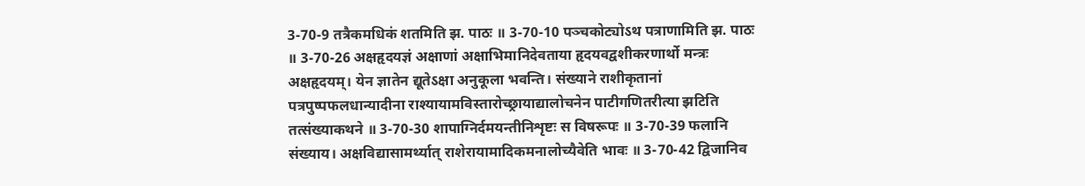3-70-9 तत्रैकमधिकं शतमिति झ. पाठः ॥ 3-70-10 पञ्चकोट्योऽथ पत्राणामिति झ. पाठः ॥ 3-70-26 अक्षहृदयज्ञं अक्षाणां अक्षाभिमानिदेवताया हृदयवद्वशीकरणार्थो मन्त्रः अक्षहृदयम्। येन ज्ञातेन द्यूतेऽक्षा अनुकूला भवन्ति। संख्याने राशीकृतानां पत्रपुष्पफलधान्यादीना राश्यायामविस्तारोच्छ्रायाद्यालोचनेन पाटीगणितरीत्या झटिति तत्संख्याकथने ॥ 3-70-30 शापाग्निर्दमयन्तीनिशृष्टः स विषरूपः ॥ 3-70-39 फलानि संख्याय। अक्षविद्यासामर्थ्यात् राशेरायामादिकमनालोच्यैवेति भावः ॥ 3-70-42 द्विजानिव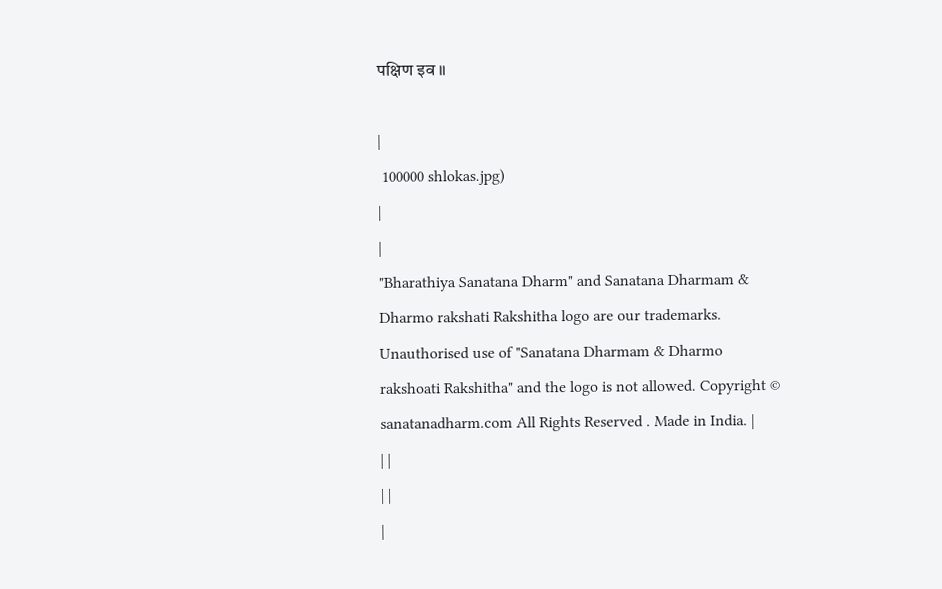पक्षिण इव ॥

|
 100000 shlokas.jpg)
|
|
"Bharathiya Sanatana Dharm" and Sanatana Dharmam & Dharmo rakshati Rakshitha logo are our trademarks. Unauthorised use of "Sanatana Dharmam & Dharmo rakshoati Rakshitha" and the logo is not allowed. Copyright © sanatanadharm.com All Rights Reserved . Made in India. |
| |
| |
|